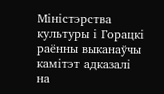Міністэрства культуры і Горацкі раённы выканаўчы камітэт адказалі на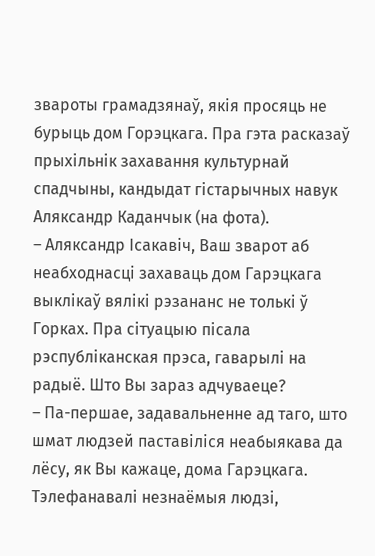звароты грамадзянаў, якія просяць не бурыць дом Горэцкага. Пра гэта расказаў прыхільнік захавання культурнай спадчыны, кандыдат гістарычных навук Аляксандр Каданчык (на фота).
– Аляксандр Ісакавіч, Ваш зварот аб неабходнасці захаваць дом Гарэцкага выклікаў вялікі рэзананс не толькі ў Горках. Пра сітуацыю пісала рэспубліканская прэса, гаварылі на радыё. Што Вы зараз адчуваеце?
– Па-першае, задавальненне ад таго, што шмат людзей паставіліся неабыякава да лёсу, як Вы кажаце, дома Гарэцкага. Тэлефанавалі незнаёмыя людзі,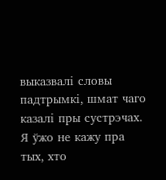выказвалі словы падтрымкі, шмат чаго казалі пры сустрэчах. Я ўжо не кажу пра тых, хто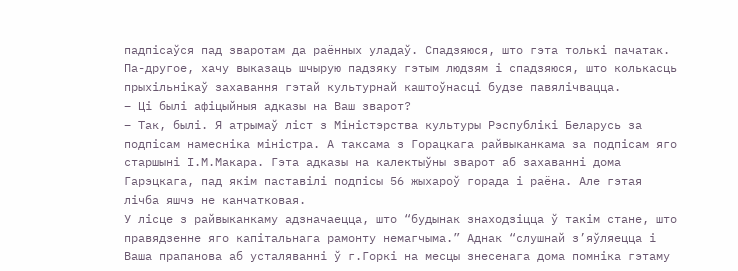падпісаўся пад зваротам да раённых уладаў. Спадзяюся, што гэта толькі пачатак.
Па-другое, хачу выказаць шчырую падзяку гэтым людзям і спадзяюся, што колькасць прыхільнікаў захавання гэтай культурнай каштоўнасці будзе павялічвацца.
– Ці былі афіцыйныя адказы на Ваш зварот?
– Так, былі. Я атрымаў ліст з Міністэрства культуры Рэспублікі Беларусь за подпісам намесніка міністра. А таксама з Горацкага райвыканкама за подпісам яго старшыні І.М.Макара. Гэта адказы на калектыўны зварот аб захаванні дома Гарэцкага, пад якім паставілі подпісы 56 жыхароў горада і раёна. Але гэтая лічба яшчэ не канчатковая.
У лісце з райвыканкаму адзначаецца, што “будынак знаходзіцца ў такім стане, што правядзенне яго капітальнага рамонту немагчыма.” Аднак “слушнай з’яўляецца і Ваша прапанова аб усталяванні ў г.Горкі на месцы знесенага дома помніка гэтаму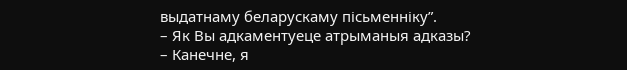выдатнаму беларускаму пісьменніку”.
– Як Вы адкаментуеце атрыманыя адказы?
– Канечне, я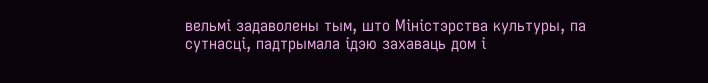вельмі задаволены тым, што Міністэрства культуры, па сутнасці, падтрымала ідэю захаваць дом і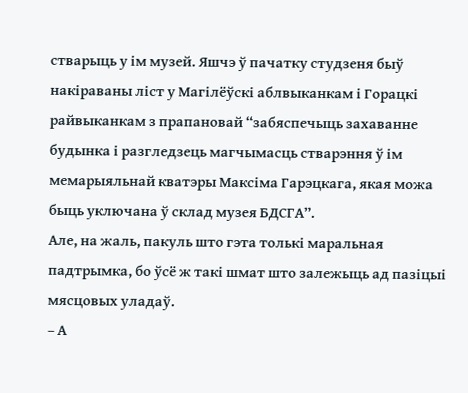стварыць у ім музей. Яшчэ ў пачатку студзеня быў накіраваны ліст у Магілёўскі аблвыканкам і Горацкі райвыканкам з прапановай “забяспечыць захаванне будынка і разгледзець магчымасць стварэння ў ім мемарыяльнай кватэры Максіма Гарэцкага, якая можа быць уключана ў склад музея БДСГА”.
Але, на жаль, пакуль што гэта толькі маральная падтрымка, бо ўсё ж такі шмат што залежыць ад пазіцыі мясцовых уладаў.
– А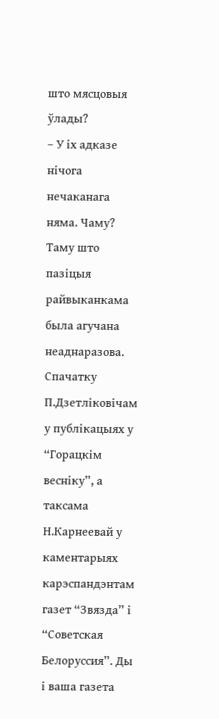што мясцовыя ўлады?
– У іх адказе нічога нечаканага няма. Чаму? Таму што пазіцыя райвыканкама была агучана неаднаразова. Спачатку П.Дзетліковічам у публікацыях у “Горацкім весніку”, а таксама Н.Карнеевай у каментарыях карэспандэнтам газет “Звязда” і “Советская Белоруссия”. Ды і ваша газета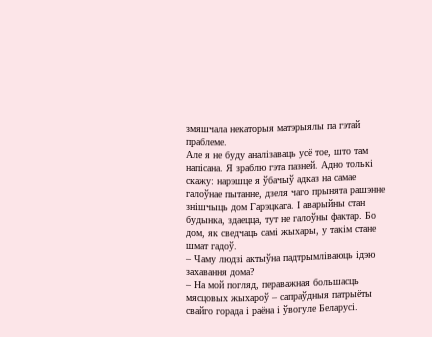змяшчала некаторыя матэрыялы па гэтай праблеме.
Але я не буду аналізаваць усё тое, што там напісана. Я зраблю гэта пазней. Адно толькі скажу: нарэшце я ўбачыў адказ на самае галоўнае пытанне, дзеля чаго прынята рашэнне знішчыць дом Гарэцкага. І аварыйны стан будынка, здаецца, тут не галоўны фактар. Бо дом, як сведчаць самі жыхары, у такім стане шмат гадоў.
– Чаму людзі актыўна падтрымліваюць ідэю захавання дома?
– На мой погляд, пераважная большасць мясцовых жыхароў – сапраўдныя патрыёты свайго горада і раёна і ўвогуле Беларусі.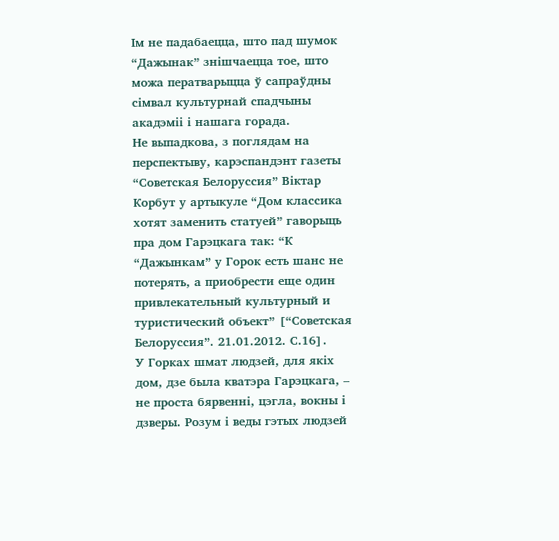Ім не падабаецца, што пад шумок “Дажынак” знішчаецца тое, што можа ператварыцца ў сапраўдны сімвал культурнай спадчыны акадэміі і нашага горада.
Не выпадкова, з поглядам на перспектыву, карэспандэнт газеты “Советская Белоруссия” Віктар Корбут у артыкуле “Дом классика хотят заменить статуей” гаворыць пра дом Гарэцкага так: “К “Дажынкам” у Горок есть шанс не потерять, а приобрести еще один привлекательный культурный и туристический объект” [“Советская Белоруссия”. 21.01.2012. С.16].
У Горках шмат людзей, для якіх дом, дзе была кватэра Гарэцкага, – не проста бярвенні, цэгла, вокны і дзверы. Розум і веды гэтых людзей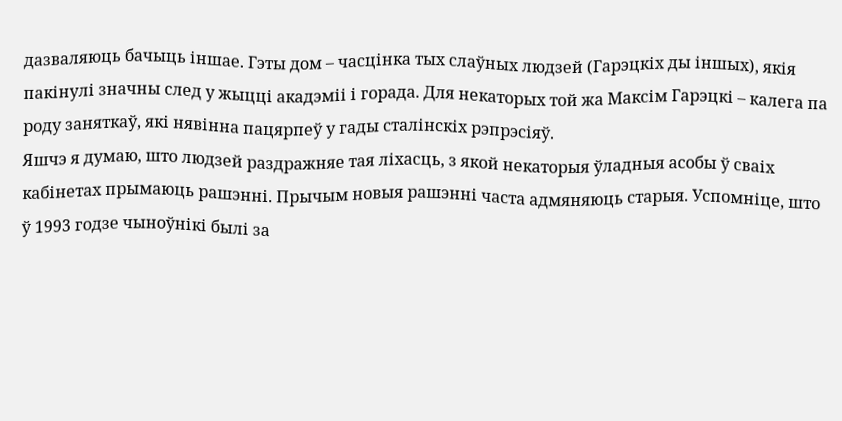дазваляюць бачыць іншае. Гэты дом – часцінка тых слаўных людзей (Гарэцкіх ды іншых), якія пакінулі значны след у жыцці акадэміі і горада. Для некаторых той жа Максім Гарэцкі – калега па роду заняткаў, які нявінна пацярпеў у гады сталінскіх рэпрэсіяў.
Яшчэ я думаю, што людзей раздражняе тая ліхасць, з якой некаторыя ўладныя асобы ў сваіх кабінетах прымаюць рашэнні. Прычым новыя рашэнні часта адмяняюць старыя. Успомніце, што ў 1993 годзе чыноўнікі былі за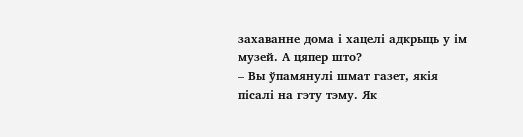захаванне дома і хацелі адкрыць у ім музей. А цяпер што?
– Вы ўпамянулі шмат газет, якія пісалі на гэту тэму. Як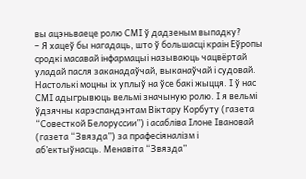вы ацэньваеце ролю СМІ ў дадзеным выпадку?
– Я хацеў бы нагадаць, што ў большасці краін Еўропы сродкі масавай інфармацыі называюць чацвёртай уладай пасля заканадаўчай, выканаўчай і судовай. Настолькі моцны іх уплыў на ўсе бакі жыцця. І ў нас СМІ адыгрывюць вельмі значыную ролю. І я вельмі ўдзячны карэспандэнтам Віктару Корбуту (газета “Совесткой Белоруссии”) і асабліва Ілоне Івановай (газета “Звязда”) за прафесіяналізм і аб’ектыўнасць. Менавіта “Звязда”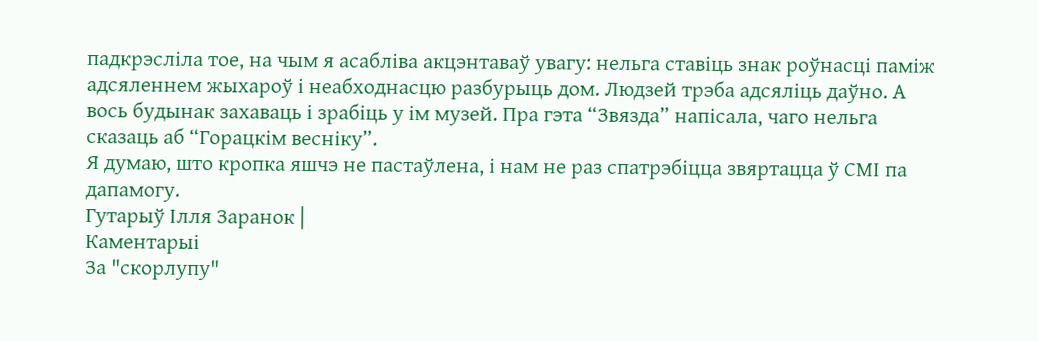падкрэсліла тое, на чым я асабліва акцэнтаваў увагу: нельга ставіць знак роўнасці паміж адсяленнем жыхароў і неабходнасцю разбурыць дом. Людзей трэба адсяліць даўно. А вось будынак захаваць і зрабіць у ім музей. Пра гэта “Звязда” напісала, чаго нельга сказаць аб “Горацкім весніку”.
Я думаю, што кропка яшчэ не пастаўлена, і нам не раз спатрэбіцца звяртацца ў СМІ па дапамогу.
Гутарыў Ілля Заранок |
Каментарыi
За "скорлупу"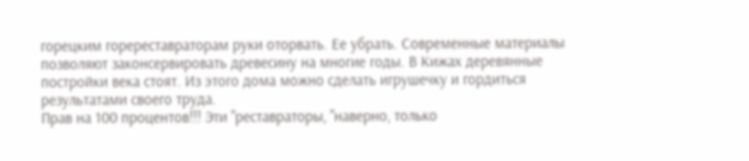горецким горереставраторам руки оторвать. Ее убрать. Современные материалы позволяют законсервировать древесину на многие годы. В Кижах деревянные постройки века стоят. Из этого дома можно сделать игрушечку и гордиться результатами своего труда.
Прав на 100 процентов!!! Эти "реставраторы, "наверно, только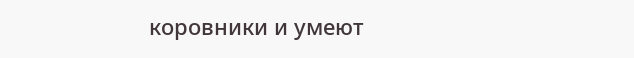коровники и умеют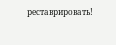реставрировать!